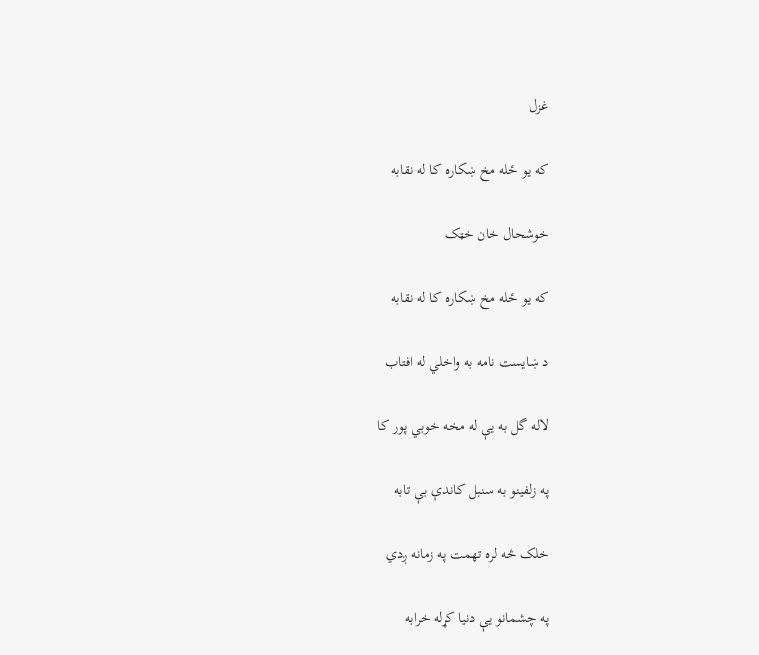غزل

که يو ځله مخ ښکاره کا له نقابه

خوشحال خان خټک

که يو ځله مخ ښکاره کا له نقابه

د ښايست نامه به واخلي له افتاب

لاله گل به يې له مخه خوبي پور کا

په زلفينو به سنبل کاندې بې تابه

خلک څه لره تهمت په زمانه ږدي

په چشمانو يې دنيا کړله خرابه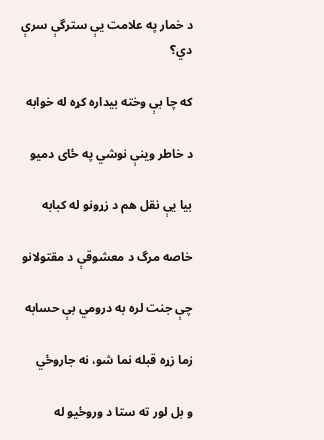د خمار په علامت يې سترگې سرې دي؟

که چا بې وخته بيداره کړه له خوابه

د خاطر وينې نوشي په ځای دميو

بيا يې نقل هم د زړونو له کبابه

خاصه مرگ د معشوقې د مقتولانو

چې جنت لره به درومي بې حسابه

زما زړه قبله نما شو، نه جاروځي

و بل لور ته ستا د وروځيو له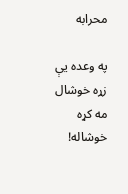محرابه

په وعده يې زړه خوشال مه کړه خوشاله!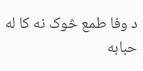د وفا طمع څوک نه کا له حبابه